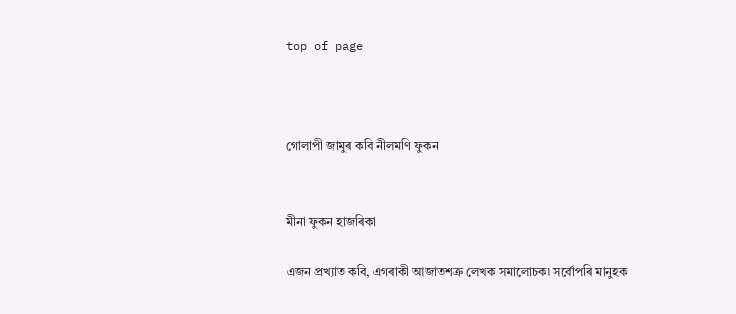top of page



গোলাপী জামুৰ কবি নীলমণি ফুকন


মীনা ফুকন হাজৰিকা

এজন প্ৰখ্যাত কবি, এগৰাকী আজাতশত্ৰু লেখক সমালোচক৷ সৰ্বোপৰি মানুহক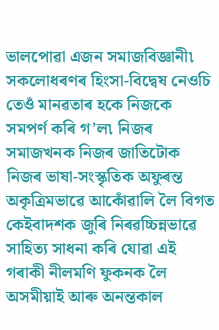ভালপোৱা এজন সমাজবিজ্ঞানী৷ সকলোধৰণৰ হিংসা-বিদ্বেষ নেওচি তেওঁ মানৱতাৰ হকে নিজকে সমপৰ্ণ কৰি গ’ল৷ নিজৰ সমাজখনক নিজৰ জাতিটোক নিজৰ ভাষা-সংস্কৃতিক অফুৰন্ত অকৃত্ৰিমভাৱে আকোঁৱালি লৈ বিগত কেইবাদশক জুৰি নিৰৱচ্চিন্নভাৱে সাহিত্য সাধনা কৰি যোৱা এই গৰাকী নীলমণি ফুকনক লৈ অসমীয়াই আৰু অনন্তকাল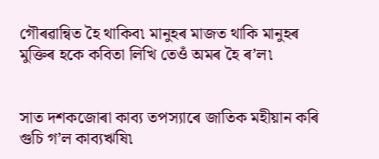গৌৰৱান্বিত হৈ থাকিব৷ মানুহৰ মাজত থাকি মানুহৰ মুক্তিৰ হকে কবিতা লিখি তেওঁ অমৰ হৈ ৰ’ল৷


সাত দশকজোৰা কাব্য তপস্যাৰে জাতিক মহীয়ান কৰি গুচি গ’ল কাব্যঋষি৷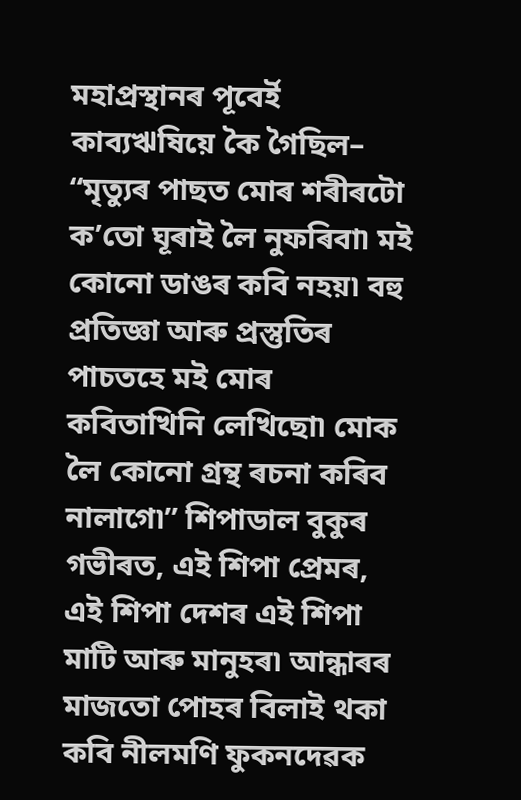মহাপ্ৰস্থানৰ পূবেৰ্ই কাব্যঋষিয়ে কৈ গৈছিল– “মৃত্যুৰ পাছত মোৰ শৰীৰটো ক’তো ঘূৰাই লৈ নুফৰিবা৷ মই কোনো ডাঙৰ কবি নহয়৷ বহু প্ৰতিজ্ঞা আৰু প্ৰস্তুতিৰ পাচতহে মই মোৰ কবিতাখিনি লেখিছো৷ মোক লৈ কোনো গ্ৰন্থ ৰচনা কৰিব নালাগে৷” শিপাডাল বুকুৰ গভীৰত, এই শিপা প্ৰেমৰ, এই শিপা দেশৰ এই শিপা মাটি আৰু মানুহৰ৷ আন্ধাৰৰ মাজতো পোহৰ বিলাই থকা কবি নীলমণি ফুকনদেৱক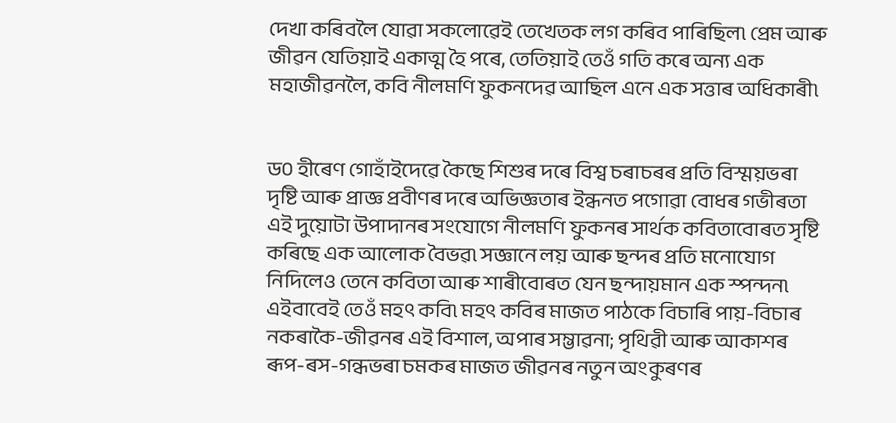দেখা কৰিবলৈ যোৱা সকলোৱেই তেখেতক লগ কৰিব পাৰিছিল৷ প্ৰেম আৰু জীৱন যেতিয়াই একাত্ম হৈ পৰে, তেতিয়াই তেওঁ গতি কৰে অন্য এক মহাজীৱনলৈ, কবি নীলমণি ফুকনদেৱ আছিল এনে এক সত্তাৰ অধিকাৰী৷


ড০ হীৰেণ গোহাঁইদেৱে কৈছে শিশুৰ দৰে বিশ্ব চৰাচৰৰ প্ৰতি বিস্ময়ভৰা দৃষ্টি আৰু প্ৰাজ্ঞ প্ৰবীণৰ দৰে অভিজ্ঞতাৰ ইন্ধনত পগোৱা বোধৰ গভীৰতা এই দুয়োটা উপাদানৰ সংযোগে নীলমণি ফুকনৰ সাৰ্থক কবিতাবোৰত সৃষ্টি কৰিছে এক আলোক বৈভৱ৷ সজ্ঞানে লয় আৰু ছন্দৰ প্ৰতি মনোযোগ নিদিলেও তেনে কবিতা আৰু শাৰীবোৰত যেন ছন্দায়মান এক স্পন্দন৷ এইবাবেই তেওঁ মহৎ কবি৷ মহৎ কবিৰ মাজত পাঠকে বিচাৰি পায়-বিচাৰ নকৰাকৈ-জীৱনৰ এই বিশাল, অপাৰ সম্ভাৱনা; পৃথিৱী আৰু আকাশৰ ৰূপ-ৰস-গন্ধভৰা চমকৰ মাজত জীৱনৰ নতুন অংকুৰণৰ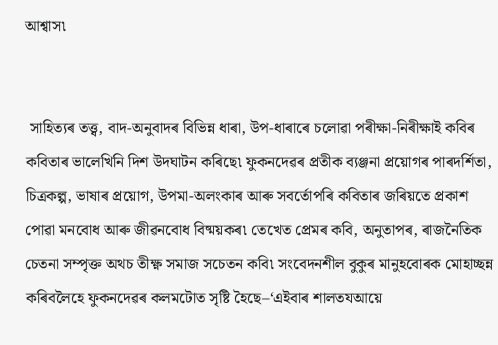আশ্বাস৷


 সাহিত্যৰ তত্ত্ব, বাদ-অনুবাদৰ বিভিন্ন ধাৰা, উপ-ধাৰাৰে চলোৱা পৰীক্ষা-নিৰীক্ষাই কবিৰ কবিতাৰ ভালেখিনি দিশ উদঘাটন কৰিছে৷ ফুকনদেৱৰ প্ৰতীক ব্যঞ্জনা প্ৰয়োগৰ পাৰদৰ্শিতা, চিত্ৰকল্প, ভাষাৰ প্ৰয়োগ, উপমা-অলংকাৰ আৰু সবৰ্তোপৰি কবিতাৰ জৰিয়তে প্ৰকাশ পোৱা মনবোধ আৰু জীৱনবোধ বিষ্ময়কৰ৷ তেখেত প্ৰেমৰ কবি, অনুতাপৰ, ৰাজনৈতিক চেতনা সম্পৃক্ত অথচ তীক্ষ্ণ সমাজ সচেতন কবি৷ সংবেদনশীল বুকুৰ মানুহবোৰক মোহাচ্ছন্ন কৰিবলৈহে ফুকনদেৱৰ কলমটোত সৃষ্টি হৈছে–‘এইবাৰ শালতযআয়ে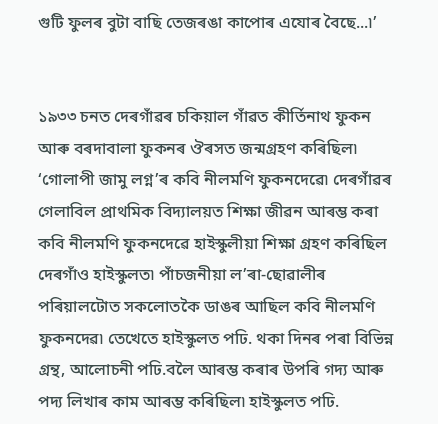গুটি ফুলৰ বুটা বাছি তেজৰঙা কাপোৰ এযোৰ বৈছে...৷’


১৯৩৩ চনত দেৰগাঁৱৰ চকিয়াল গাঁৱত কীৰ্তিনাথ ফুকন আৰু বৰদাবালা ফুকনৰ ঔৰসত জন্মগ্ৰহণ কৰিছিল৷ ‘গোলাপী জামু লগ্ন’ৰ কবি নীলমণি ফুকনদেৱে৷ দেৰগাঁৱৰ গেলাবিল প্ৰাথমিক বিদ্যালয়ত শিক্ষা জীৱন আৰম্ভ কৰা কবি নীলমণি ফুকনদেৱে হাইস্কুলীয়া শিক্ষা গ্ৰহণ কৰিছিল দেৰগাঁও হাইস্কুলত৷ পাঁচজনীয়া ল’ৰা-ছোৱালীৰ পৰিয়ালটোত সকলোতকৈ ডাঙৰ আছিল কবি নীলমণি ফুকনদেৱ৷ তেখেতে হাইস্কুলত পঢি. থকা দিনৰ পৰা বিভিন্ন গ্ৰন্থ, আলোচনী পঢি.বলৈ আৰম্ভ কৰাৰ উপৰি গদ্য আৰু পদ্য লিখাৰ কাম আৰম্ভ কৰিছিল৷ হাইস্কুলত পঢি.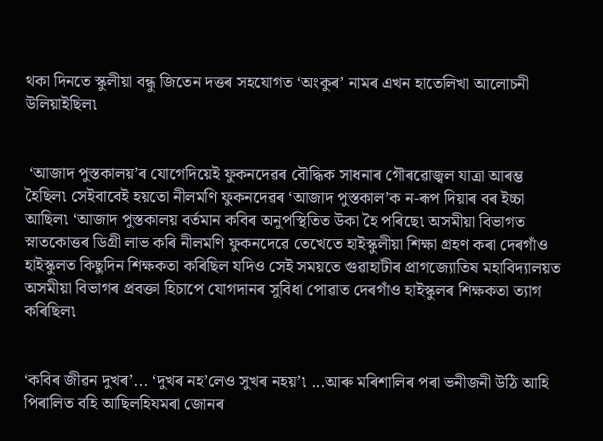থকা দিনতে স্কুলীয়া বন্ধু জিতেন দত্তৰ সহযোগত ‘অংকুৰ’ নামৰ এখন হাতেলিখা আলোচনী উলিয়াইছিল৷


 ‘আজাদ পুস্তকালয়’ৰ যোগেদিয়েই ফুকনদেৱৰ বৌদ্ধিক সাধনাৰ গৌৰৱোজ্বল যাত্ৰা আৰম্ভ হৈছিল৷ সেইবাবেই হয়তো নীলমণি ফুকনদেৱৰ ‘আজাদ পুস্তকাল’ক ন-ৰূপ দিয়াৰ বৰ ইচ্চা আছিল৷ ‘আজাদ পুস্তকালয় বৰ্তমান কবিৰ অনুপস্থিতিত উকা হৈ পৰিছে৷ অসমীয়া বিভাগত স্নাতকোত্তৰ ডিগ্ৰী লাভ কৰি নীলমণি ফুকনদেৱে তেখেতে হাইস্কুলীয়া শিক্ষা গ্ৰহণ কৰা দেৰগাঁও হাইস্কুলত কিছুদিন শিক্ষকতা কৰিছিল যদিও সেই সময়তে গুৱাহাটীৰ প্ৰাগজ্যোতিষ মহাবিদ্যালয়ত অসমীয়া বিভাগৰ প্ৰবক্তা হিচাপে যোগদানৰ সুবিধা পোৱাত দেৰগাঁও হাইস্কুলৰ শিক্ষকতা ত্যাগ কৰিছিল৷


‘কবিৰ জীৱন দুখৰ’... ‘দুখৰ নহ’লেও সুখৰ নহয়’৷ ...আৰু মৰিশালিৰ পৰা ভনীজনী উঠি আহি পিৰালিত বহি আছিলহিযমৰা জোনৰ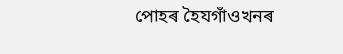পোহৰ হৈযগাঁওখনৰ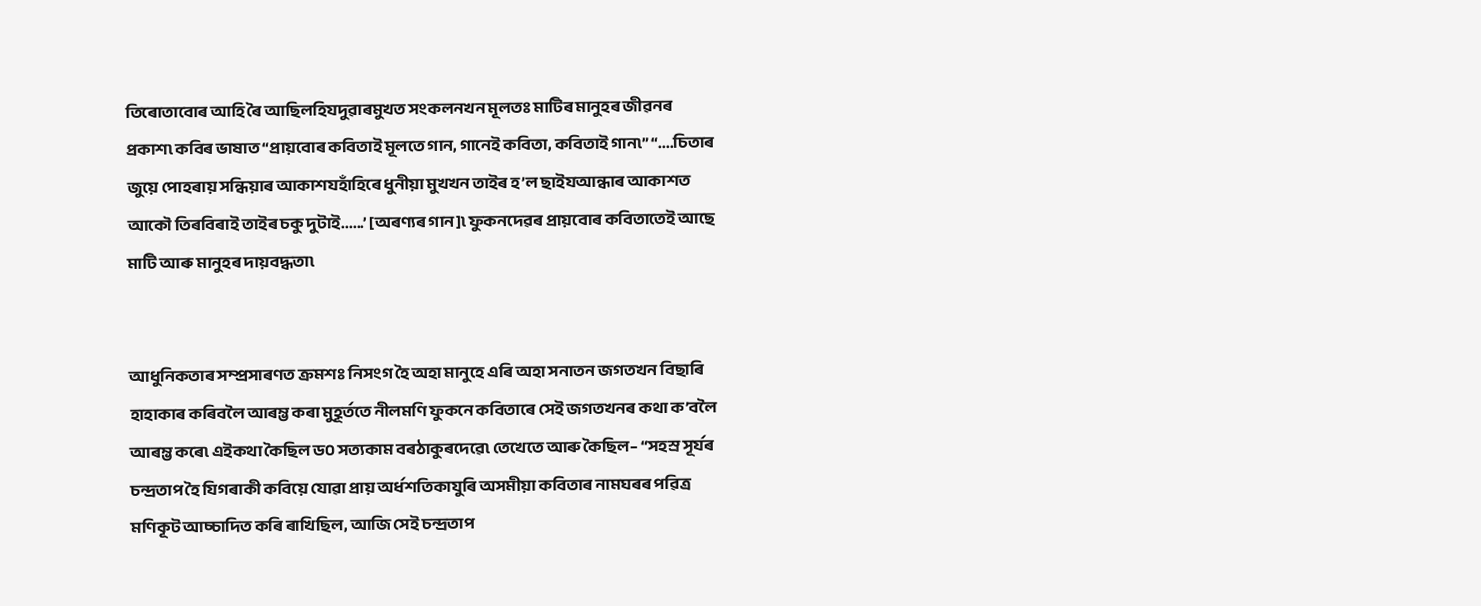তিৰোতাবোৰ আহি ৰৈ আছিলহিযদুৱাৰমুখত সংকলনখন মূলতঃ মাটিৰ মানুহৰ জীৱনৰ প্ৰকাশ৷ কবিৰ ভাষাত “প্ৰায়বোৰ কবিতাই মূলতে গান, গানেই কবিতা, কবিতাই গান৷” “....চিতাৰ জুয়ে পোহৰায় সন্ধিয়াৰ আকাশযহাঁহিৰে ধুনীয়া মুখখন তাইৰ হ’ল ছাইযআন্ধাৰ আকাশত আকৌ তিৰবিৰাই তাইৰ চকু দুটাই......’ [অৰণ্যৰ গান]৷ ফুকনদেৱৰ প্ৰায়বোৰ কবিতাতেই আছে মাটি আৰু মানুহৰ দায়বদ্ধতা৷


আধুনিকতাৰ সম্প্ৰসাৰণত ক্ৰমশঃ নিসংগ হৈ অহা মানুহে এৰি অহা সনাতন জগতখন বিছাৰি হাহাকাৰ কৰিবলৈ আৰম্ভ কৰা মুহূৰ্ততে নীলমণি ফুকনে কবিতাৰে সেই জগতখনৰ কথা ক’বলৈ আৰম্ভ কৰে৷ এইকথা কৈছিল ড০ সত্যকাম বৰঠাকুৰদেৱে৷ তেখেতে আৰু কৈছিল– “সহস্ৰ সূৰ্যৰ চন্দ্ৰতাপ হৈ যিগৰাকী কবিয়ে যোৱা প্ৰায় অৰ্ধশতিকাযুৰি অসমীয়া কবিতাৰ নামঘৰৰ পৱিত্ৰ মণিকূট আচ্চাদিত কৰি ৰাখিছিল, আজি সেই চন্দ্ৰতাপ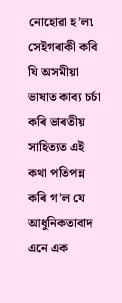নোহোৱা হ’ল৷ সেইগৰাকী কবি যি অসমীয়া ভাষাত কাব্য চৰ্চা কৰি ভাৰতীয় সাহিত্যত এই কথা পতিপন্ন কৰি গ’ল যে আধুনিকতাবাদ এনে এক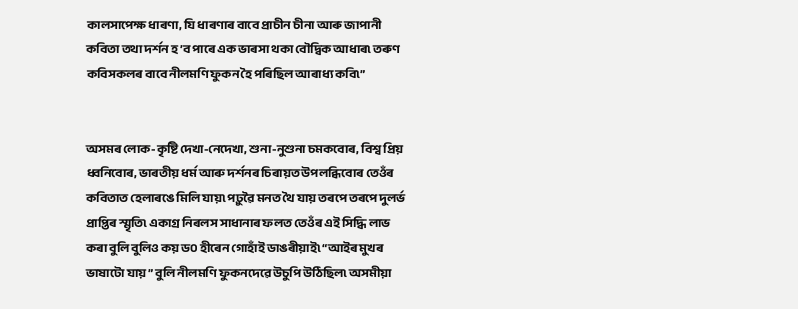কালসাপেক্ষ ধাৰণা, যি ধাৰণাৰ বাবে প্ৰাচীন চীনা আৰু জাপানী কবিতা তথা দৰ্শন হ’ব পাৰে এক ভাৰসা থকা বৌদ্বিক আধাৰ৷ তৰুণ কবিসকলৰ বাবে নীলমণি ফুকন হৈ পৰিছিল আৰাধ্য কবি৷”


অসমৰ লোক-কৃষ্টি দেখা-নেদেখা, শুনা-নুশুনা চমকবোৰ, বিশ্ব প্ৰিয় ধ্বনিবোৰ, ভাৰতীয় ধৰ্ম আৰু দৰ্শনৰ চিৰায়ত উপলব্ধিবোৰ তেওঁৰ কবিতাত হেলাৰঙে মিলি যায়৷ পঢ়ুৱৈ মনত থৈ যায় তৰপে তৰপে দুলৰ্ভ প্ৰাপ্তিৰ স্মৃতি৷ একাগ্ৰ নিৰলস সাধানাৰ ফলত তেওঁৰ এই সিদ্ধি লাভ কৰা বুলি বুলিও কয় ড০ হীৰেন গোহাঁই ডাঙৰীয়াই৷ “আইৰ মুখৰ ভাষাটো যায়” বুলি নীলমণি ফুকনদেৱে উচুপি উঠিছিল৷ অসমীয়া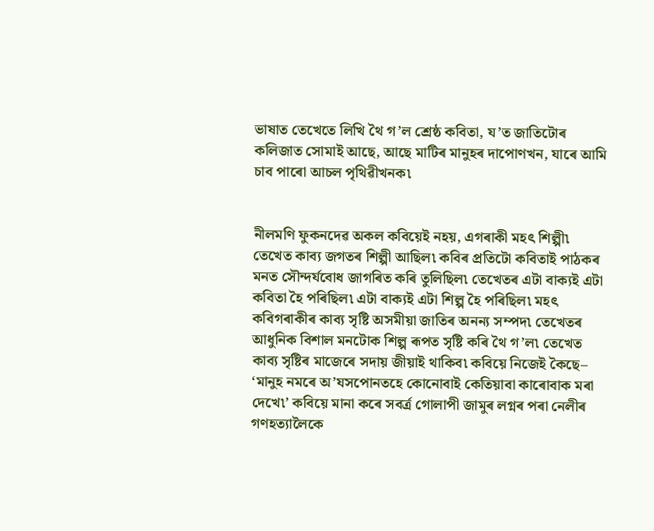ভাষাত তেখেতে লিখি থৈ গ’ল শ্ৰেষ্ঠ কবিতা, য’ত জাতিটোৰ কলিজাত সোমাই আছে, আছে মাটিৰ মানুহৰ দাপোণখন, যাৰে আমি চাব পাৰো আচল পৃথিৱীখনক৷


নীলমণি ফুকনদেৱ অকল কবিয়েই নহয়, এগৰাকী মহৎ শিল্পী৷ তেখেত কাব্য জগতৰ শিল্পী আছিল৷ কবিৰ প্ৰতিটো কবিতাই পাঠকৰ মনত সৌন্দৰ্যবোধ জাগৰিত কৰি তুলিছিল৷ তেখেতৰ এটা বাক্যই এটা কবিতা হৈ পৰিছিল৷ এটা বাক্যই এটা শিল্প হৈ পৰিছিল৷ মহৎ কবিগৰাকীৰ কাব্য সৃষ্টি অসমীয়া জাতিৰ অনন্য সম্পদ৷ তেখেতৰ আধুনিক বিশাল মনটোক শিল্প ৰূপত সৃষ্টি কৰি থৈ গ’ল৷ তেখেত কাব্য সৃষ্টিৰ মাজেৰে সদায় জীয়াই থাকিব৷ কবিয়ে নিজেই কৈছে– ‘মানুহ নমৰে অ’যসপোনতহে কোনোবাই কেতিয়াবা কাৰোবাক মৰা দেখে৷’ কবিয়ে মানা কৰে সবৰ্ত্ৰ গোলাপী জামুৰ লগ্নৰ পৰা নেলীৰ গণহত্যালৈকে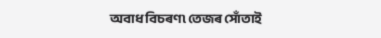অবাধ বিচৰণ৷ তেজৰ সোঁতাই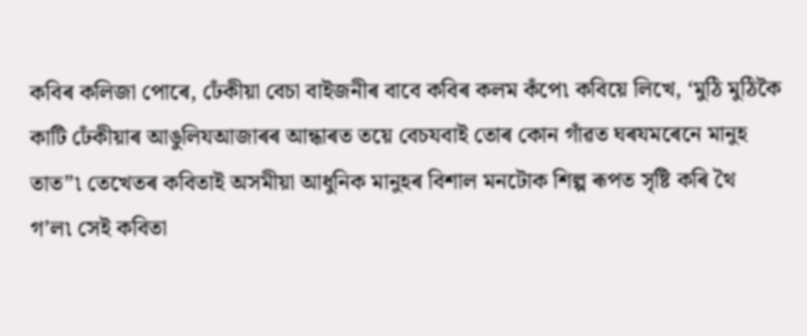কবিৰ কলিজা পোৰে, ঢেঁকীয়া বেচা বাইজনীৰ বাবে কবিৰ কলম কঁপে৷ কবিয়ে লিখে, ‘মুঠি মুঠিকৈ কাটি ঢেঁকীয়াৰ আঙুলিযআজাৰৰ আন্ধাৰত তয়ে বেচযবাই তোৰ কোন গাঁৱত ঘৰযমৰেনে মানুহ তাত”৷ তেখেতৰ কবিতাই অসমীয়া আধুনিক মানুহৰ বিশাল মনটোক শিল্প ৰূপত সৃষ্টি কৰি থৈ গ’ল৷ সেই কবিতা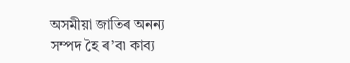অসমীয়া জাতিৰ অনন্য সম্পদ হৈ ৰ’ব৷ কাব্য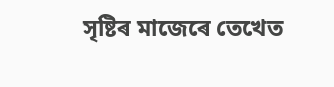সৃষ্টিৰ মাজেৰে তেখেত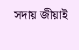সদায় জীয়াই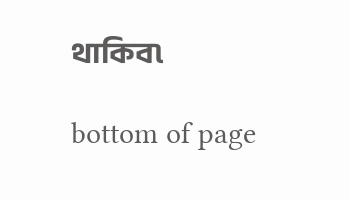থাকিব৷

bottom of page